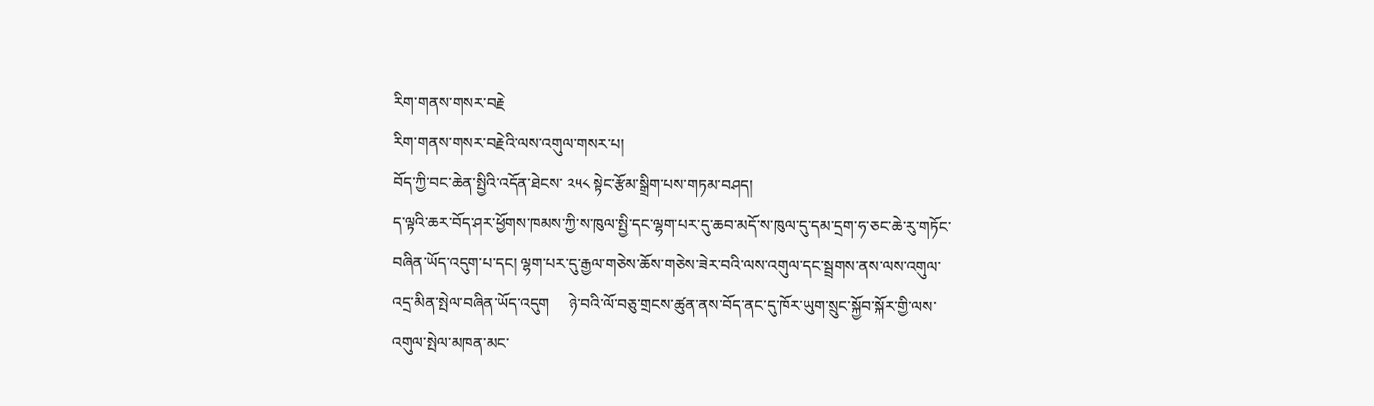རིག་གནས་གསར་བརྗེ
རིག་གནས་གསར་བརྗེའི་ལས་འགུལ་གསར་པ།
བོད་ཀྱི་བང་ཆེན་སྤྱིའི་འདོན་ཐེངས་ ༢༥༨ སྟེང་རྩོམ་སྒྲིག་པས་གཏམ་བཤད།
ད་ལྟའི་ཆར་བོད་ཤར་ཕྱོགས་ཁམས་ཀྱི་ས་ཁུལ་སྤྱི་དང་ལྷག་པར་དུ་ཆབ་མདོ་ས་ཁུལ་དུ་དམ་དྲག་ཧ་ཅང་ཆེ་རུ་གཏོང་
བཞིན་ཡོད་འདུག་པ་དང། ལྷག་པར་དུ་རྒྱལ་གཅེས་ཆོས་གཅེས་ཟེར་བའི་ལས་འགུལ་དང་སྦྲགས་ནས་ལས་འགུལ་
འདྲ་མིན་སྤེལ་བཞིན་ཡོད་འདུག     ཉེ་བའི་ལོ་བཅུ་གྲངས་ཚུན་ནས་བོད་ནང་དུ་ཁོར་ཡུག་སྲུང་སྐྱོབ་སྐོར་གྱི་ལས་
འགུལ་སྤེལ་མཁན་མང་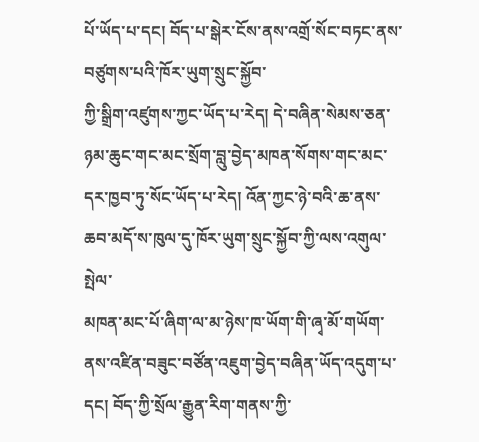པོ་ཡོད་པ་དང། བོད་པ་སྒེར་ངོས་ནས་འགྲོ་སོང་བཏང་ནས་བཙུགས་པའི་ཁོར་ཡུག་སྲུང་སྐྱོབ་
ཀྱི་སྒྲིག་འཛུགས་ཀྱང་ཡོད་པ་རེད། དེ་བཞིན་སེམས་ཅན་ཉམ་ཆུང་གང་མང་སྲོག་བླུ་བྱེད་མཁན་སོགས་གང་མང་
དར་ཁྱབ་ཏུ་སོང་ཡོད་པ་རེད། འོན་ཀྱང་ཉེ་བའི་ཆ་ནས་ཆབ་མདོ་ས་ཁུལ་དུ་ཁོར་ཡུག་སྲུང་སྐྱོབ་ཀྱི་ལས་འགུལ་སྤེལ་
མཁན་མང་པོ་ཞིག་ལ་མ་ཉེས་ཁ་ཡོག་གི་ཞྭ་མོ་གཡོག་ནས་འཛིན་བཟུང་བཙོན་འཇུག་བྱེད་བཞིན་ཡོད་འདུག་པ་
དང། བོད་ཀྱི་སྲོལ་རྒྱུན་རིག་གནས་ཀྱི་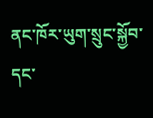ནང་ཁོར་ཡུག་སྲུང་སྐྱོབ་དང་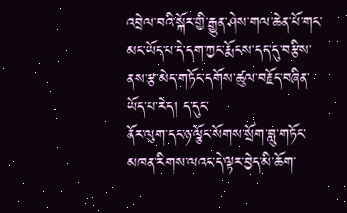འབྲེལ་བའི་སྐོར་གྱི་རྒྱུན་ཤེས་གལ་ཆེན་པོ་གང་
མང་ཡོད་པ་དེ་དག་ཀྱང་རྨོངས་དད་དུ་བརྩིས་ནས་རྩ་མེད་གཏོང་དགོས་ཚུལ་བརྗོད་བཞིན་ཡོད་པ་རེད། ད་དུང་
ནོར་ལུག་དང་ཉ་ལྕོང་སོགས་སྲོག་བླུ་གཏོང་མཁན་རིགས་ལའང་དེ་ལྟར་བྱེད་མི་ཆོག་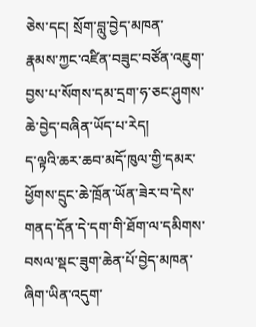ཅེས་དང། སྲོག་བླུ་བྱེད་མཁན་
རྣམས་ཀྱང་འཛིན་བཟུང་བཙོན་འཇུག་བྱས་པ་སོགས་དམ་དྲག་ཧ་ཅང་ཤུགས་ཆེ་བྱེད་བཞིན་ཡོད་པ་རེད།
ད་ལྟའི་ཆར་ཆབ་མདོ་ཁུལ་གྱི་དམར་ཕྱོགས་དྲུང་ཆེ་ཁྲོན་ཡོན་ཟེར་བ་དེས་གནད་དོན་དེ་དག་གི་ཐོག་ལ་དམིགས་
བསལ་སྡང་ཟུག་ཆེན་པོ་བྱེད་མཁན་ཞིག་ཡིན་འདུག་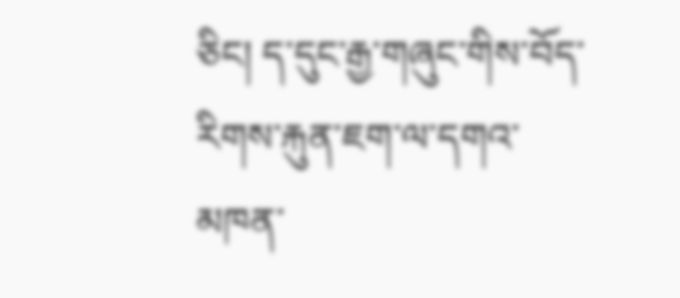ཅིང། ད་དུང་རྒྱ་གཞུང་གིས་བོད་རིགས་རྐུན་ཇག་ལ་དགའ་
མཁན་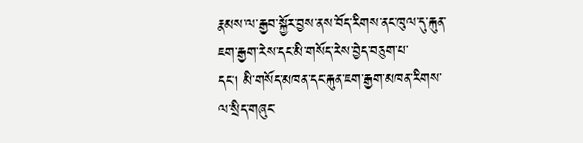རྣམས་ལ་རྒྱབ་སྐྱོར་བྱས་ནས་བོད་རིགས་ནང་ཁུལ་དུ་རྐུན་ཇག་རྒྱག་རེས་དང་མི་གསོད་རེས་བྱེད་བཅུག་པ་
དང། མི་གསོད་མཁན་དང་རྐུན་ཇག་རྒྱག་མཁན་རིགས་ལ་སྲིད་གཞུང་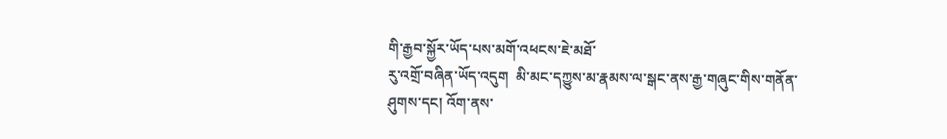གི་རྒྱབ་སྐྱོར་ཡོད་པས་མགོ་འཕངས་ཇེ་མཐོ་
རུ་འགྲོ་བཞིན་ཡོད་འདུག  མི་མང་དཀྱུས་མ་རྣམས་ལ་སྒང་ནས་རྒྱ་གཞུང་གིས་གནོན་ཤུགས་དང། འོག་ནས་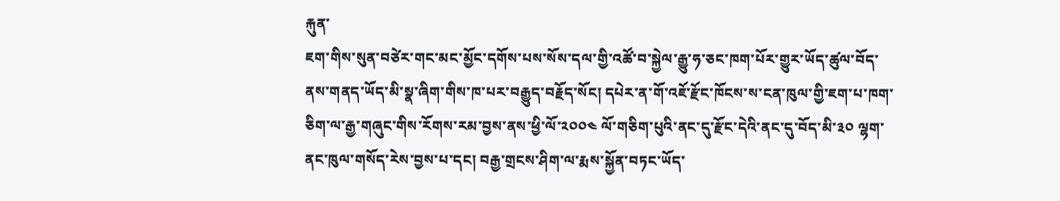རྐུན་
ཇག་གིས་སུན་བཙེར་གང་མང་མྱོང་དགོས་པས་སོས་དལ་གྱི་འཚོ་བ་སྐྱེལ་རྒྱུ་ཧ་ཅང་ཁག་པོར་གྱུར་ཡོད་ཚུལ་བོད་
ནས་གནད་ཡོད་མི་སྣ་ཞིག་གིས་ཁ་པར་བརྒྱུད་བརྗོད་སོང། དཔེར་ན་གོ་འཇོ་རྫོང་ཁོངས་ས་ངན་ཁུལ་གྱི་ཇག་པ་ཁག་
ཅིག་ལ་རྒྱ་གཞུང་གིས་རོགས་རམ་བྱས་ནས་ཕྱི་ལོ་༢༠༠༤ ལོ་གཅིག་པུའི་ནང་དུ་རྫོང་དེའི་ནང་དུ་བོད་མི་༣༠ ལྷག་
ནང་ཁུལ་གསོད་རེས་བྱས་པ་དང། བརྒྱ་གྲངས་ཤིག་ལ་རྨས་སྐྱོན་བཏང་ཡོད་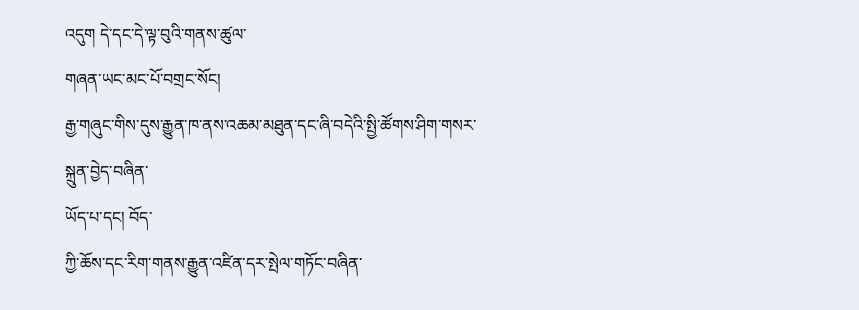འདུག དེ་དང་དེ་ལྟ་བུའི་གནས་ཚུལ་
གཞན་ཡང་མང་པོ་བགྲང་སོང།
རྒྱ་གཞུང་གིས་དུས་རྒྱུན་ཁ་ནས་འཆམ་མཐུན་དང་ཞི་བདེའི་སྤྱི་ཚོགས་ཤིག་གསར་སྐྲུན་བྱེད་བཞིན་
ཡོད་པ་དང། བོད་
ཀྱི་ཆོས་དང་རིག་གནས་རྒྱུན་འཛིན་དར་སྤེལ་གཏོང་བཞིན་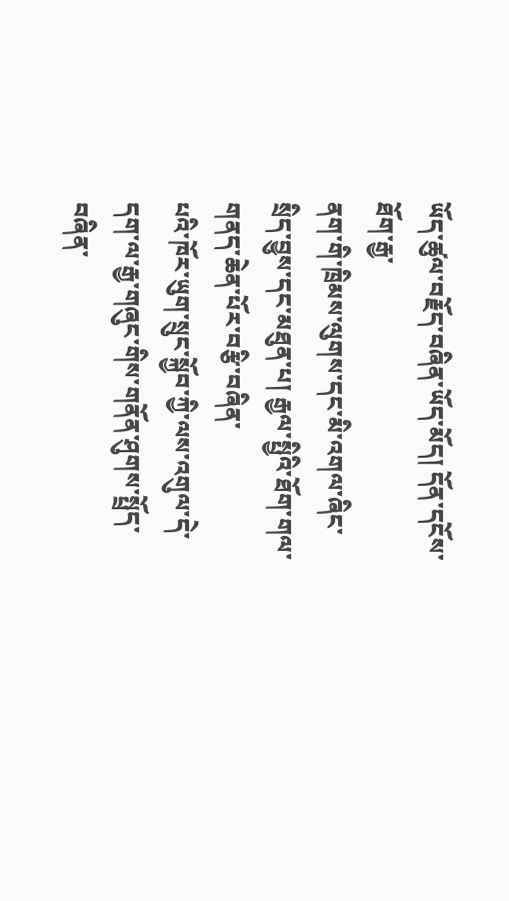ཡོད་ཚུལ་བརྗོད་བཞིན་ཡོད་མོད། དོན་དངོས་ཐོག་རྒྱ་
ནག་གི་ཁྲིམས་ལུགས་དང་མི་འགལ་ཞིང་སྲིད་བྱུས་དང་མཐུན་པ། རྒྱལ་སྤྱིའི་ཐོག་གལ་གནད་ཆེན་པོར་བརྩི་བཞིན་
པའི་ཁོར་ཡུག་སྲུང་སྐྱོབ་ཀྱི་ལས་འགུལ་དེ་དག་ལ་རྒྱ་གཞུང་གིས་གནོན་ཤུགས་སྤྲོད་བཞིན་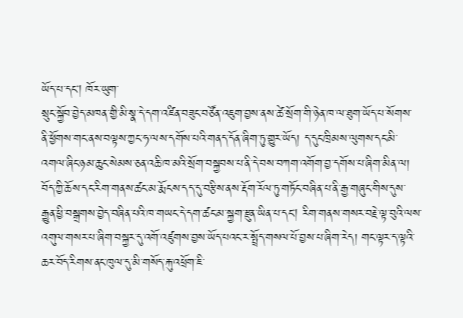ཡོད་པ་དང། ཁོར་ཡུག་
སྲུང་སྐྱོབ་བྱེད་མཁན་གྱི་མི་སྣ་དེ་དག་འཛིན་བཟུང་བཙོན་འཇུག་བྱས་ནས་ཚེ་སྲོག་གི་ཉེན་ཁ་ལ་ཐུག་ཡོད་པ་སོགས་
ནི་ཕྱོགས་གང་ནས་བལྟས་ཀྱང་ཧ་ལས་དགོས་པའི་གནད་དོན་ཞིག་ཏུ་གྱུར་ཡོད། ད་དུང་ཁྲིམས་ལུགས་དང་མི་
འགལ་ཞིང་ཉམ་ཆུང་སེམས་ཅན་འཆི་ཁ་མའི་སྲོག་བསྐྱབས་པ་ནི་དེ་བས་བཀག་འགོག་བྱ་དགོས་པ་ཞིག་མིན་ལ།
བོད་ཀྱི་ཆོས་དང་རིག་གནས་ཚང་མ་རྨོངས་དད་དུ་བརྩིས་ནས་རྡོག་རོལ་ཏུ་གཏོང་བཞིན་པ་ནི་རྒྱ་གཞུང་གིས་དུས་
རྒྱུན་ཕྱི་བསྒྲགས་བྱེད་བཞིན་པའི་ཁ་གཡང་དེ་དག་ཚང་མ་སྐྱག་རྫུན་ཡིན་པ་དང། རིག་གནས་གསར་བརྗེ་ལྟ་བུའི་ལས་
འགུལ་གསར་པ་ཞིག་བསྐྱར་དུ་འགོ་འཛུགས་བྱས་ཡོད་པའང་ར་སྤྲོད་གསལ་པོ་བྱས་པ་ཞིག་རེད། གང་ལྟར་ད་ལྟའི་
ཆར་བོད་རིགས་ནང་ཁུལ་དུ་མི་གསོད་རྐུ་འཕྲོག་ཇི་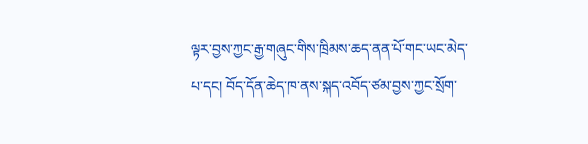ལྟར་བྱས་ཀྱང་རྒྱ་གཞུང་གིས་ཁྲིམས་ཆད་ནན་པོ་གང་ཡང་མེད་
པ་དང། བོད་དོན་ཆེད་ཁ་ནས་སྐད་འབོད་ཙམ་བྱས་ཀྱང་སྲོག་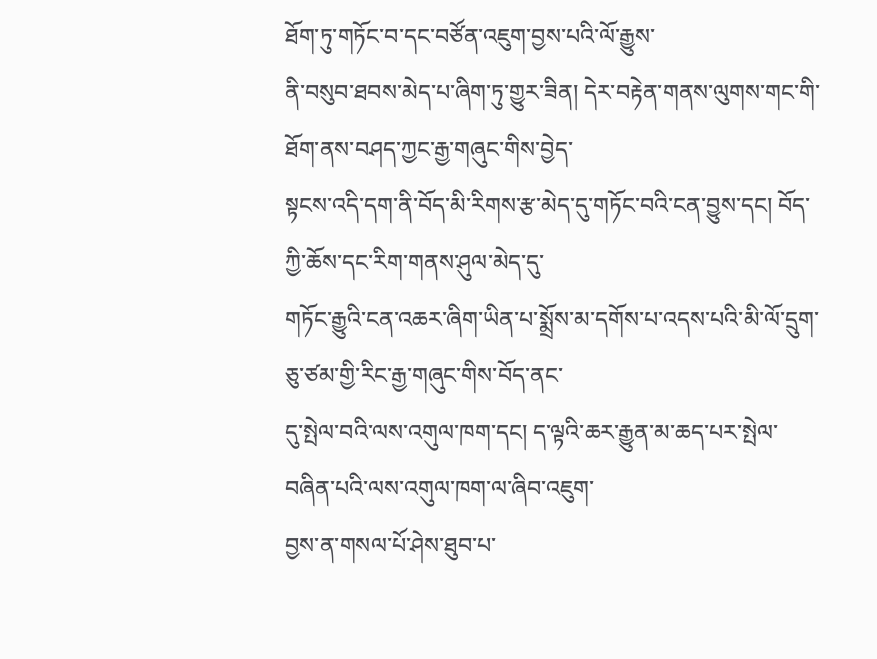ཐོག་ཏུ་གཏོང་བ་དང་བཙོན་འཇུག་བྱས་པའི་ལོ་རྒྱུས་
ནི་བསུབ་ཐབས་མེད་པ་ཞིག་ཏུ་གྱུར་ཟིན། དེར་བརྟེན་གནས་ལུགས་གང་གི་ཐོག་ནས་བཤད་ཀྱང་རྒྱ་གཞུང་གིས་བྱེད་
སྟངས་འདི་དག་ནི་བོད་མི་རིགས་རྩ་མེད་དུ་གཏོང་བའི་ངན་བྱུས་དང། བོད་ཀྱི་ཆོས་དང་རིག་གནས་ཤུལ་མེད་དུ་
གཏོང་རྒྱུའི་ངན་འཆར་ཞིག་ཡིན་པ་སྨྲོས་མ་དགོས་པ་འདས་པའི་མི་ལོ་དྲུག་ཅུ་ཙམ་གྱི་རིང་རྒྱ་གཞུང་གིས་བོད་ནང་
དུ་སྤེལ་བའི་ལས་འགུལ་ཁག་དང། ད་ལྟའི་ཆར་རྒྱུན་མ་ཆད་པར་སྤེལ་བཞིན་པའི་ལས་འགུལ་ཁག་ལ་ཞིབ་འཇུག་
བྱས་ན་གསལ་པོ་ཤེས་ཐུབ་པ་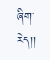ཞིག་རེད།།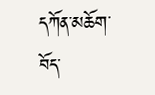དཀོན་མཆོག་བོད་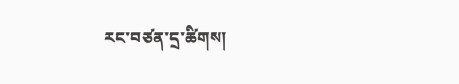རང་བཙན་དྲ་ཚིགས།